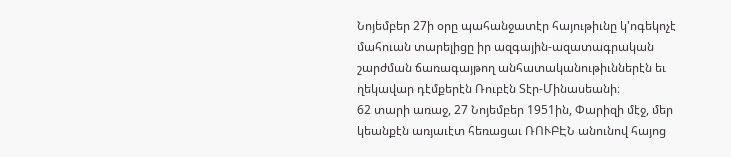Նոյեմբեր 27ի օրը պահանջատէր հայութիւնը կ'ոգեկոչէ մահուան տարելիցը իր ազգային-ազատագրական շարժման ճառագայթող անհատականութիւններէն եւ ղեկավար դէմքերէն Ռուբէն Տէր-Մինասեանի։
62 տարի առաջ, 27 Նոյեմբեր 1951ին, Փարիզի մէջ, մեր կեանքէն առյաւէտ հեռացաւ ՌՈՒԲԷՆ անունով հայոց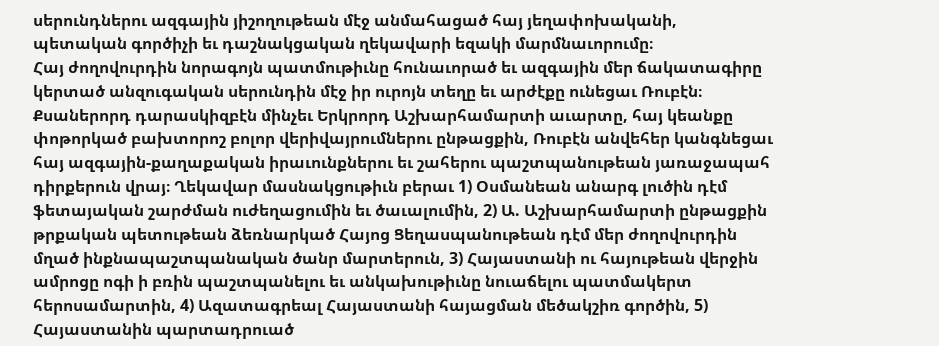սերունդներու ազգային յիշողութեան մէջ անմահացած հայ յեղափոխականի, պետական գործիչի եւ դաշնակցական ղեկավարի եզակի մարմնաւորումը։
Հայ ժողովուրդին նորագոյն պատմութիւնը հունաւորած եւ ազգային մեր ճակատագիրը կերտած անզուգական սերունդին մէջ իր ուրոյն տեղը եւ արժէքը ունեցաւ Ռուբէն։
Քսաներորդ դարասկիզբէն մինչեւ Երկրորդ Աշխարհամարտի աւարտը, հայ կեանքը փոթորկած բախտորոշ բոլոր վերիվայրումներու ընթացքին, Ռուբէն անվեհեր կանգնեցաւ հայ ազգային-քաղաքական իրաւունքներու եւ շահերու պաշտպանութեան յառաջապահ դիրքերուն վրայ։ Ղեկավար մասնակցութիւն բերաւ 1) Օսմանեան անարգ լուծին դէմ ֆետայական շարժման ուժեղացումին եւ ծաւալումին, 2) Ա. Աշխարհամարտի ընթացքին թրքական պետութեան ձեռնարկած Հայոց Ցեղասպանութեան դէմ մեր ժողովուրդին մղած ինքնապաշտպանական ծանր մարտերուն, 3) Հայաստանի ու հայութեան վերջին ամրոցը ոգի ի բռին պաշտպանելու եւ անկախութիւնը նուաճելու պատմակերտ հերոսամարտին, 4) Ազատագրեալ Հայաստանի հայացման մեծակշիռ գործին, 5) Հայաստանին պարտադրուած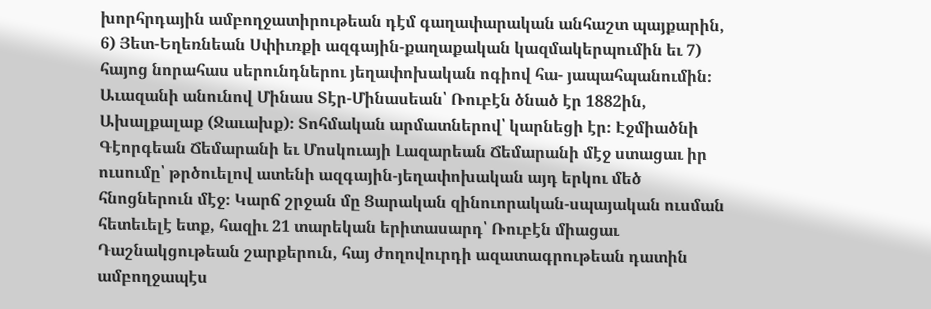խորհրդային ամբողջատիրութեան դէմ գաղափարական անհաշտ պայքարին, 6) Յետ-Եղեռնեան Սփիւռքի ազգային-քաղաքական կազմակերպումին եւ 7) հայոց նորահաս սերունդներու յեղափոխական ոգիով հա- յապահպանումին։
Աւազանի անունով Մինաս Տէր-Մինասեան՝ Ռուբէն ծնած էր 1882ին, Ախալքալաք (Ջաւախք)։ Տոհմական արմատներով՝ կարնեցի էր։ Էջմիածնի Գէորգեան Ճեմարանի եւ Մոսկուայի Լազարեան Ճեմարանի մէջ ստացաւ իր ուսումը՝ թրծուելով ատենի ազգային-յեղափոխական այդ երկու մեծ հնոցներուն մէջ։ Կարճ շրջան մը Ցարական զինուորական-սպայական ուսման հետեւելէ ետք, հազիւ 21 տարեկան երիտասարդ՝ Ռուբէն միացաւ Դաշնակցութեան շարքերուն, հայ ժողովուրդի ազատագրութեան դատին ամբողջապէս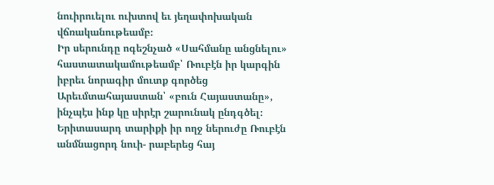նուիրուելու ուխտով եւ յեղափոխական վճռականութեամբ։
Իր սերունդը ոգեշնչած «Սահմանը անցնելու» հաստատակամութեամբ՝ Ռուբէն իր կարգին իբրեւ նորագիր մուտք գործեց Արեւմտահայաստան՝ «բուն Հայաստանը», ինչպէս ինք կը սիրէր շարունակ ընդգծել։
Երիտասարդ տարիքի իր ողջ ներուժը Ռուբէն անմնացորդ նուի- րաբերեց հայ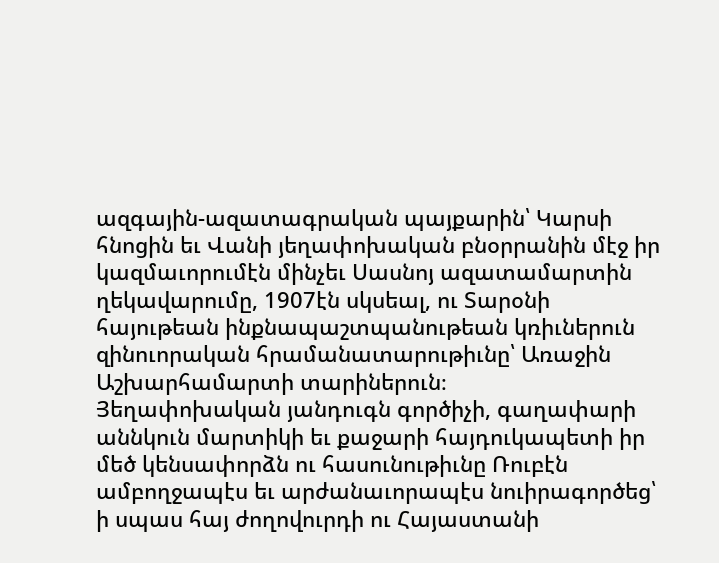ազգային-ազատագրական պայքարին՝ Կարսի հնոցին եւ Վանի յեղափոխական բնօրրանին մէջ իր կազմաւորումէն մինչեւ Սասնոյ ազատամարտին ղեկավարումը, 1907էն սկսեալ, ու Տարօնի հայութեան ինքնապաշտպանութեան կռիւներուն զինուորական հրամանատարութիւնը՝ Առաջին Աշխարհամարտի տարիներուն։
Յեղափոխական յանդուգն գործիչի, գաղափարի աննկուն մարտիկի եւ քաջարի հայդուկապետի իր մեծ կենսափորձն ու հասունութիւնը Ռուբէն ամբողջապէս եւ արժանաւորապէս նուիրագործեց՝ ի սպաս հայ ժողովուրդի ու Հայաստանի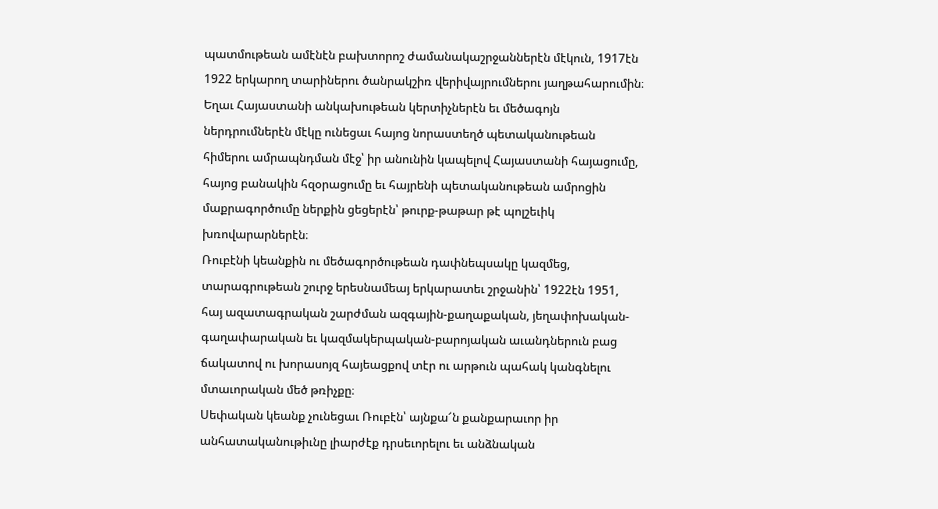պատմութեան ամէնէն բախտորոշ ժամանակաշրջաններէն մէկուն, 1917էն 1922 երկարող տարիներու ծանրակշիռ վերիվայրումներու յաղթահարումին։ Եղաւ Հայաստանի անկախութեան կերտիչներէն եւ մեծագոյն ներդրումներէն մէկը ունեցաւ հայոց նորաստեղծ պետականութեան հիմերու ամրապնդման մէջ՝ իր անունին կապելով Հայաստանի հայացումը, հայոց բանակին հզօրացումը եւ հայրենի պետականութեան ամրոցին մաքրագործումը ներքին ցեցերէն՝ թուրք-թաթար թէ պոլշեւիկ խռովարարներէն։
Ռուբէնի կեանքին ու մեծագործութեան դափնեպսակը կազմեց, տարագրութեան շուրջ երեսնամեայ երկարատեւ շրջանին՝ 1922էն 1951, հայ ազատագրական շարժման ազգային-քաղաքական, յեղափոխական-գաղափարական եւ կազմակերպական-բարոյական աւանդներուն բաց ճակատով ու խորասոյզ հայեացքով տէր ու արթուն պահակ կանգնելու մտաւորական մեծ թռիչքը։
Սեփական կեանք չունեցաւ Ռուբէն՝ այնքա՜ն քանքարաւոր իր անհատականութիւնը լիարժէք դրսեւորելու եւ անձնական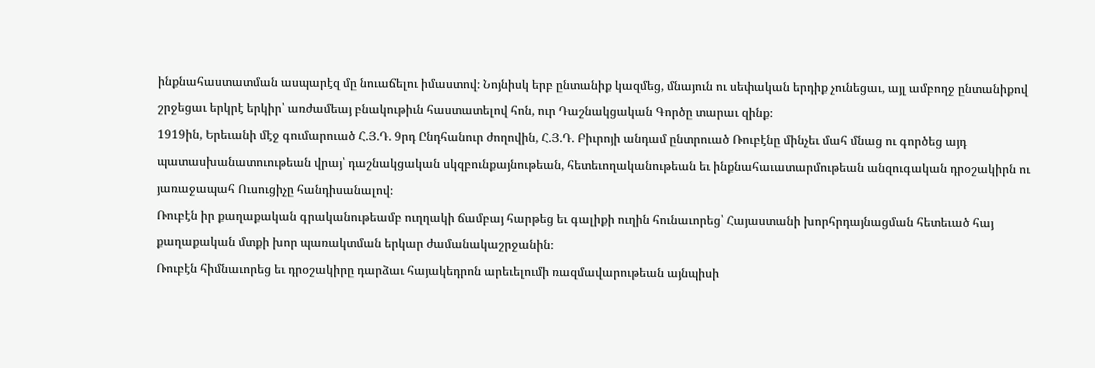ինքնահաստատման ասպարէզ մը նուաճելու իմաստով։ Նոյնիսկ երբ ընտանիք կազմեց, մնայուն ու սեփական երդիք չունեցաւ, այլ ամբողջ ընտանիքով շրջեցաւ երկրէ երկիր՝ առժամեայ բնակութիւն հաստատելով հոն, ուր Դաշնակցական Գործը տարաւ զինք։
1919ին, Երեւանի մէջ գումարուած Հ.Յ.Դ. 9րդ Ընդհանուր ժողովին, Հ.Յ.Դ. Բիւրոյի անդամ ընտրուած Ռուբէնը մինչեւ մահ մնաց ու գործեց այդ պատասխանատուութեան վրայ՝ դաշնակցական սկզբունքայնութեան, հետեւողականութեան եւ ինքնահաւատարմութեան անզուգական դրօշակիրն ու յառաջապահ Ուսուցիչը հանդիսանալով։
Ռուբէն իր քաղաքական գրականութեամբ ուղղակի ճամբայ հարթեց եւ գալիքի ուղին հունաւորեց՝ Հայաստանի խորհրդայնացման հետեւած հայ քաղաքական մտքի խոր պառակտման երկար ժամանակաշրջանին։
Ռուբէն հիմնաւորեց եւ դրօշակիրը դարձաւ հայակեդրոն արեւելումի ռազմավարութեան այնպիսի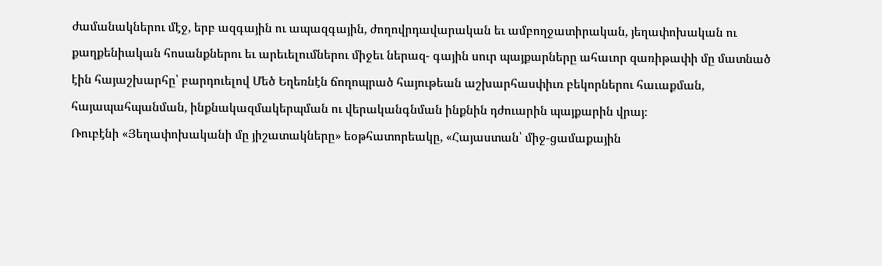ժամանակներու մէջ, երբ ազգային ու ապազգային, ժողովրդավարական եւ ամբողջատիրական, յեղափոխական ու քաղքենիական հոսանքներու եւ արեւելումներու միջեւ ներազ- գային սուր պայքարները ահաւոր զառիթափի մը մատնած էին հայաշխարհը՝ բարդուելով Մեծ Եղեռնէն ճողոպրած հայութեան աշխարհասփիւռ բեկորներու հաւաքման, հայապահպանման, ինքնակազմակերպման ու վերականգնման ինքնին դժուարին պայքարին վրայ։
Ռուբէնի «Յեղափոխականի մը յիշատակները» եօթհատորեակը, «Հայաստան՝ միջ-ցամաքային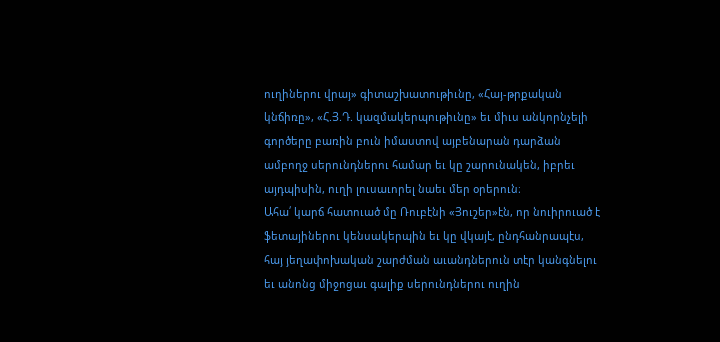ուղիներու վրայ» գիտաշխատութիւնը, «Հայ-թրքական կնճիռը», «Հ.Յ.Դ. կազմակերպութիւնը» եւ միւս անկորնչելի գործերը բառին բուն իմաստով այբենարան դարձան ամբողջ սերունդներու համար եւ կը շարունակեն, իբրեւ այդպիսին, ուղի լուսաւորել նաեւ մեր օրերուն։
Ահա՛ կարճ հատուած մը Ռուբէնի «Յուշեր»էն, որ նուիրուած է ֆետայիներու կենսակերպին եւ կը վկայէ, ընդհանրապէս, հայ յեղափոխական շարժման աւանդներուն տէր կանգնելու եւ անոնց միջոցաւ գալիք սերունդներու ուղին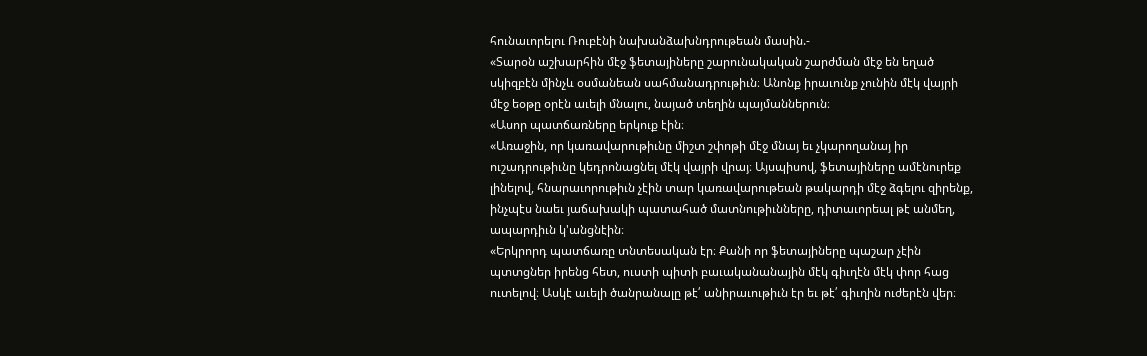հունաւորելու Ռուբէնի նախանձախնդրութեան մասին.-
«Տարօն աշխարհին մէջ ֆետայիները շարունակական շարժման մէջ են եղած սկիզբէն մինչև օսմանեան սահմանադրութիւն։ Անոնք իրաւունք չունին մէկ վայրի մէջ եօթը օրէն աւելի մնալու, նայած տեղին պայմաններուն։
«Ասոր պատճառները երկուք էին։
«Առաջին, որ կառավարութիւնը միշտ շփոթի մէջ մնայ եւ չկարողանայ իր ուշադրութիւնը կեդրոնացնել մէկ վայրի վրայ։ Այսպիսով, ֆետայիները ամէնուրեք լինելով, հնարաւորութիւն չէին տար կառավարութեան թակարդի մէջ ձգելու զիրենք, ինչպէս նաեւ յաճախակի պատահած մատնութիւնները, դիտաւորեալ թէ անմեղ, ապարդիւն կ'անցնէին։
«Երկրորդ պատճառը տնտեսական էր։ Քանի որ ֆետայիները պաշար չէին պտտցներ իրենց հետ, ուստի պիտի բաւականանային մէկ գիւղէն մէկ փոր հաց ուտելով։ Ասկէ աւելի ծանրանալը թէ՛ անիրաւութիւն էր եւ թէ՛ գիւղին ուժերէն վեր։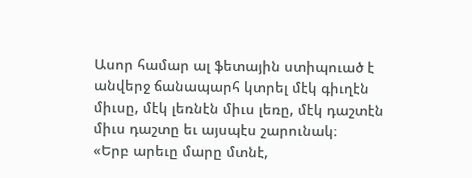Ասոր համար ալ ֆետային ստիպուած է անվերջ ճանապարհ կտրել մէկ գիւղէն միւսը, մէկ լեռնէն միւս լեռը, մէկ դաշտէն միւս դաշտը եւ այսպէս շարունակ։
«Երբ արեւը մարը մտնէ,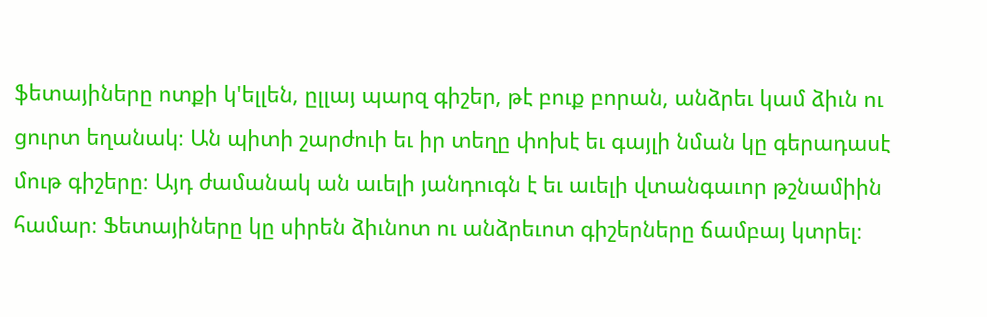ֆետայիները ոտքի կ'ելլեն, ըլլայ պարզ գիշեր, թէ բուք բորան, անձրեւ կամ ձիւն ու ցուրտ եղանակ։ Ան պիտի շարժուի եւ իր տեղը փոխէ եւ գայլի նման կը գերադասէ մութ գիշերը։ Այդ ժամանակ ան աւելի յանդուգն է եւ աւելի վտանգաւոր թշնամիին համար։ Ֆետայիները կը սիրեն ձիւնոտ ու անձրեւոտ գիշերները ճամբայ կտրել։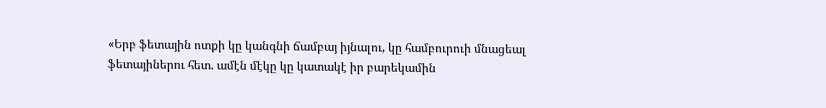«Երբ ֆետային ոտքի կը կանգնի ճամբայ իյնալու, կը համբուրուի մնացեալ ֆետայիներու հետ. ամէն մէկը կը կատակէ իր բարեկամին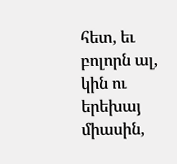հետ, եւ բոլորն ալ, կին ու երեխայ միասին,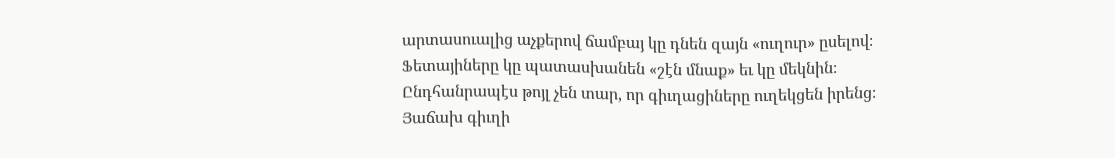արտասուալից աչքերով ճամբայ կը դնեն զայն «ուղուր» ըսելով։ Ֆետայիները կը պատասխանեն «շէն մնաք» եւ կը մեկնին։ Ընդհանրապէս թոյլ չեն տար, որ գիւղացիները ուղեկցեն իրենց։ Յաճախ գիւղի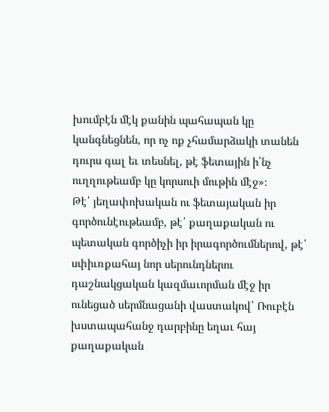խումբէն մէկ քանին պահապան կը կանգնեցնեն, որ ոչ ոք չհամարձակի տանեն դուրս գալ եւ տեսնել, թէ ֆետային ի՛նչ ուղղութեամբ կը կորսուի մութին մէջ»։
Թէ՛ յեղափոխական ու ֆետայական իր գործունէութեամբ, թէ՛ քաղաքական ու պետական գործիչի իր իրագործումներով, թէ՛ սփիւռքահայ նոր սերունդներու դաշնակցական կազմաւորման մէջ իր ունեցած սերմնացանի վաստակով՝ Ռուբէն խստապահանջ դարբինը եղաւ հայ քաղաքական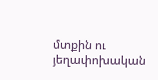մտքին ու յեղափոխական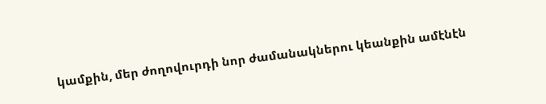կամքին, մեր ժողովուրդի նոր ժամանակներու կեանքին ամէնէն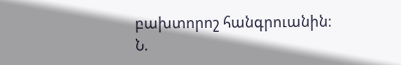բախտորոշ հանգրուանին։
Ն.